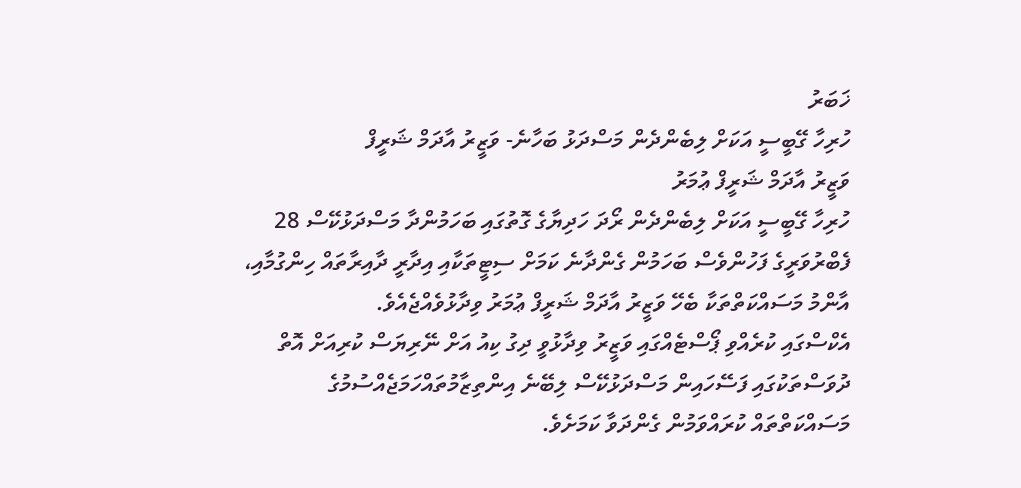ޚަބަރު
ހުރިހާ ގޭބީސީ އަކަށް ލިބެންދެން މަސްދަޅު ބަހާނެ- ވަޒީރު އާދަމް ޝަރީފް
ވަޒީރު އާދަމް ޝަރީފް ޢުމަރު
ހުރިހާ ގޭބީސީ އަކަށް ލިބެންދެން ރޯދަ ހަދިޔާގެ ގޮތުގައި ބަހަމުންދާ މަސްދަޅުކޭސް 28 ފެބްރުވަރީގެ ފަހުންވެސް ބަހަމުން ގެންދާނެ ކަމަށް ސިޓީތަކާއި އިދާރީ ދާއިރާތައް ހިންގުމާއި، އާންމު މަސައްކަތްތަކާ ބެހޭ ވަޒީރު އާދަމް ޝަރީފް ޢުމަރު ވިދާޅުވެއްޖެއެވެ.
އެކްސްގައި ކުރެއްވި ޕޯސްޓެއްގައި ވަޒީރު ވިދާޅުވީ ދިގު ކިއު އަށް ނޭރިޔަސް ކުރިއަށް އޮތް ދުވަސްތަކުގައި ފަސޭހައިން މަސްދަޅުކޭސް ލިބޭނެ އިންތިޒާމުތައްހަމަޖެއްސުމުގެ މަސައްކަތްތައް ކުރައްވަމުން ގެންދަވާ ކަމަށެވެ.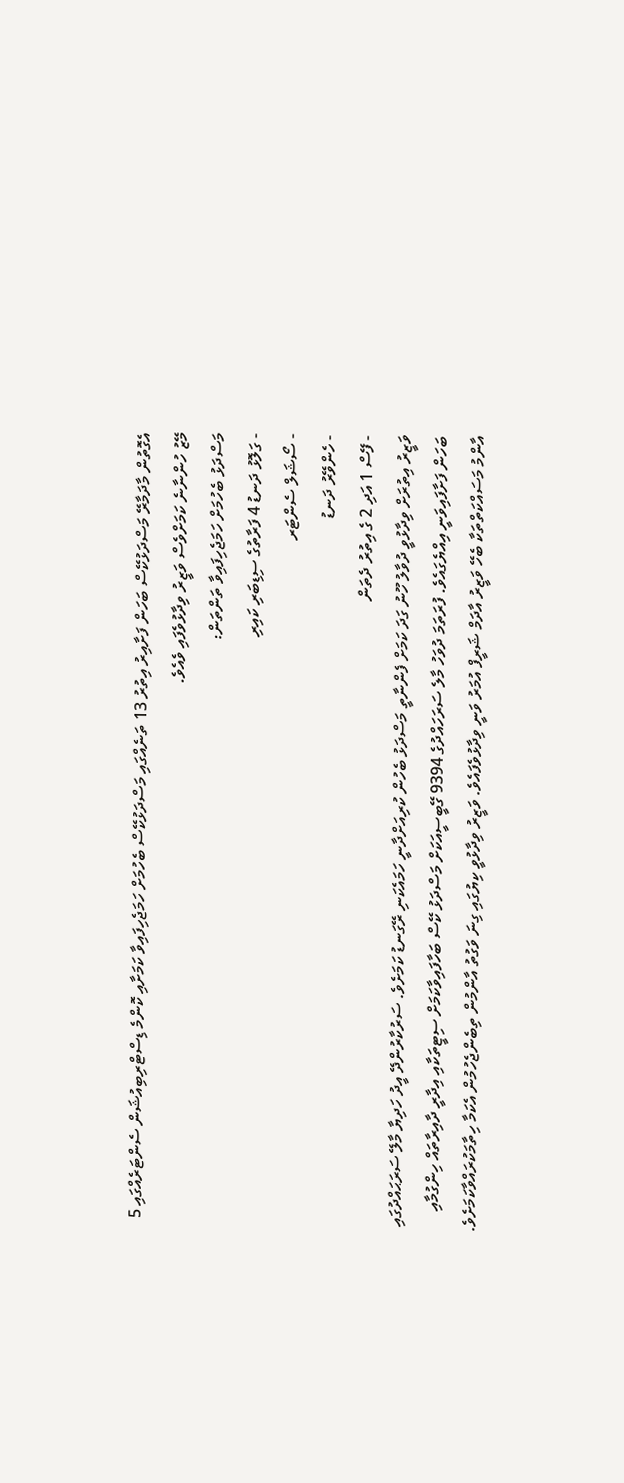އެގޮތުން މާދަމާރޭ މަސްދަޅުކޭސް ބަހަން ފަށާއިރު އިތުރު 13 ތަނެއްގައި މަސްދަޅުކޭސް ބެހުމަށް ހަމަޖެހިފައިވާ ކަމަށާއި ކޮންމެ ޑިސްޓްރިބިއުޝަން ސެންޓަރެއްގައި 5 މޭޒު ހުންނާނެ ކަމަށްވެސް ވަޒީރު ވިދާޅުވެފައި ވެއެވެ.
މަސްދަޅު ބެހުމަށް ހަމަޖެހިފައިވާ ތަންތަން:
- ގަލޮޅު ދަނޑު 4 ފަރާތުގެ ސިޑިބަރި ކައިރި
- ސޯޝަލް ސެންޓަރ
- ހެންވޭރު ދަނޑު
- ފޭސް 1 އަދި 2 ގެ އިތުރު ދެތަން
ވަޒީރު އިތުރަށް ވިދާޅުވީ ދުވާލު ހޫނު ގަދަ ކަމަށް ފެންނާތީ މަސްދަޅު ބެހުން ކުރިއަށްދާނީ ހަމައެކަނި ރޭގަނޑު ކަމަށެވެ. ސަރުކާރުންދޭ އީދު ހަދިޔާ މާލޭ ސަރަޙައްދުގައި ބަހަން ފަށާފައިވަނީ އިއްޔެގައެވެ. ފުރަތަމަ ދުވަހު މާލެ ސަރަހައްދުގެ 9394 ގޭބީސީއަކަށް މަސްދަޅު ކޭސް ބަހާފައިވާކަމަށް ސިޓީތަކާއި އިދާރީ ދާއިރާތައް ހިންގުމާއި އާންމު މަސައްކަތްތަކާ ބެހޭ ވަޒީރު އާދަމް ޝަރީފް އުމަރު ވަނީ ވިދާޅުވެފައެވެ. ވަޒީރު ވިދާޅުވީ ކިޔުގައި ގިނަ ވަގުތު އާންމުން ތިބެންޖެހުމުން އެކަމާ ހިތާމަކުރައްވާކަމަށެވެ.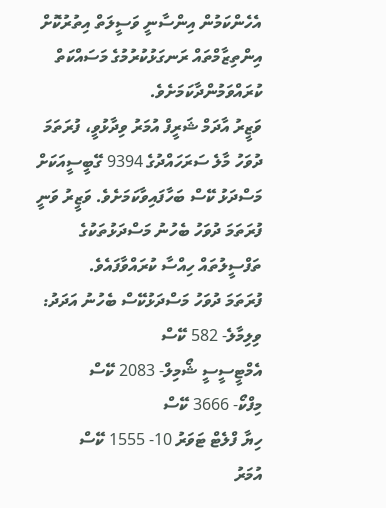އެހެންކަމުން އިންސާނީ ވަސީލަތް އިތުރުކޮށް އިންތިޒާމްތައް ރަނގަޅުކުރުމުގެ މަސައްކަތް ކުރައްވަމުންދާކަމަށެވެ.
ވަޒީރު އާދަމް ޝަރީފް އުމަރު ވިދާޅުވީ، ފުރަތަމަ ދުވަހު މާލެ ސަރަހައްދުގެ 9394 ގޭބީސީއަކަށް މަސްދަޅު ކޭސް ބަހާފައިވާކަމަށެވެ. ވަޒީރު ވަނީ ފުރަތަމަ ދުވަހު ބެހުނު މަސްދަޅުތަކުގެ ތަފްސީލުތައް ހިއްސާ ކުރައްވާފައެވެ.
ފުރަތަމަ ދުވަހު މަސްދަޅުކޭސް ބެހުނު އަދަދު:
ވިލިމާލެ- 582 ކޭސް
އެމްޓީސީސީ ޝޯމިލް- 2083 ކޭސް
މިފްކޯ- 3666 ކޭސް
ހިޔާ ފްލެޓް ޓަވަރު 10- 1555 ކޭސް
އުމަރު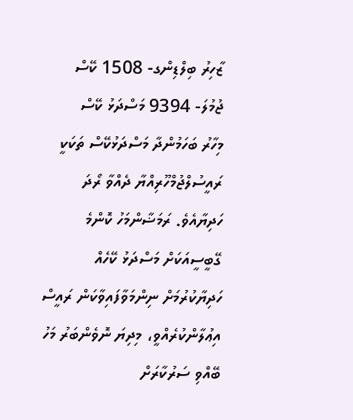ޒާހިރު ބިލްޑިންގ- 1508 ކޭސް
ޖުމުލަ- 9394 މަސްދަޅު ކޭސް
މިހާރު ބަހަމުންދާ މަސްދަޅުކޭސް ތަކަކީ ރައީސުލްޖުމްހޫރިއްޔާ ދެއްވާ ރޯދަ ހަދިޔާއެވެ. ރަމަޟާންމަހު ކޮންމެ ގޭބީސީއަކަށް މަސްދަޅު ކޭހެއް ހަދިޔާކުރުމަށް ނިންމަވާފައިވާކަން ރައީސް އިޢުލާންކުރެއްވީ، މިދިޔަ ނޮވެންބަރު މަހު ބޭއްވި ސަރުކާރަށް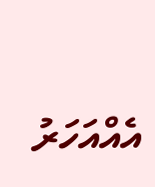އެއްއަހަރު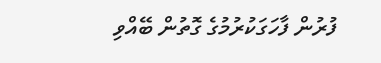ފުރުން ފާހަގަކުރުމުގެ ގޮތުން ބޭއްވި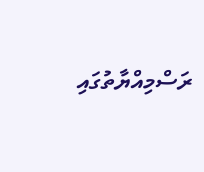ރަސްމިއްޔާތުގައި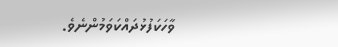ވާހަކަފުޅުދައްކަވަމުންނެވެ.